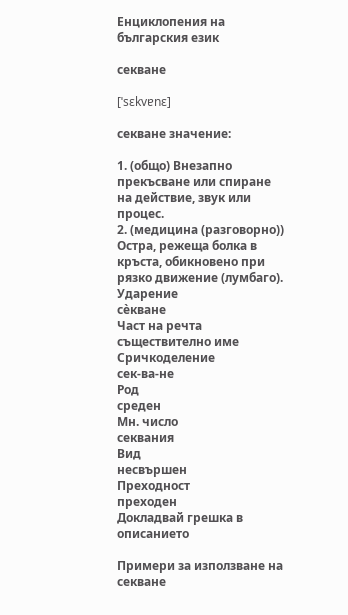Енциклопения на българския език

секване

[ˈsɛkvɐnɛ]

секване значение:

1. (общо) Внезапно прекъсване или спиране на действие, звук или процес.
2. (медицина (разговорно)) Остра, режеща болка в кръста, обикновено при рязко движение (лумбаго).
Ударение
сѐкване
Част на речта
съществително име
Сричкоделение
сек-ва-не
Род
среден
Мн. число
секвания
Вид
несвършен
Преходност
преходен
Докладвай грешка в описанието

Примери за използване на секване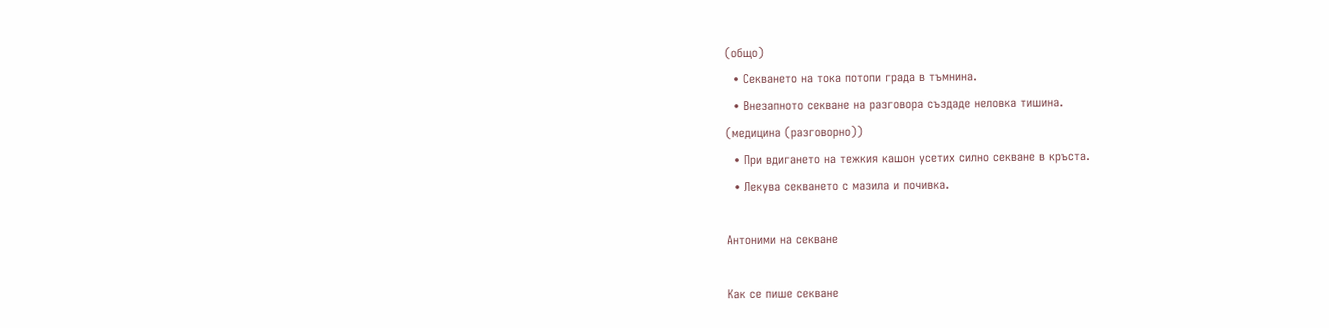(общо)
  • Секването на тока потопи града в тъмнина.
  • Внезапното секване на разговора създаде неловка тишина.
(медицина (разговорно))
  • При вдигането на тежкия кашон усетих силно секване в кръста.
  • Лекува секването с мазила и почивка.

Антоними на секване

Как се пише секване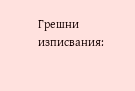Грешни изписвания: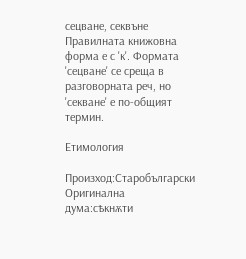сецване, секвъне
Правилната книжовна форма е с 'к'. Формата 'сецване' се среща в разговорната реч, но 'секване' е по-общият термин.

Етимология

Произход:Старобългарски
Оригинална дума:сѣкнѫти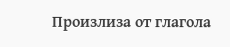Произлиза от глагола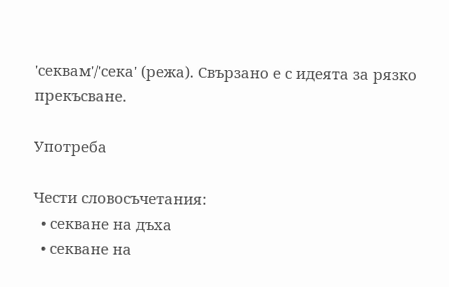'секвам'/'сека' (режа). Свързано е с идеята за рязко прекъсване.

Употреба

Чести словосъчетания:
  • секване на дъха
  • секване на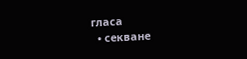гласа
  • секване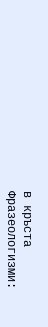в кръста
Фразеологизми: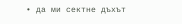• да ми сектне дъхът